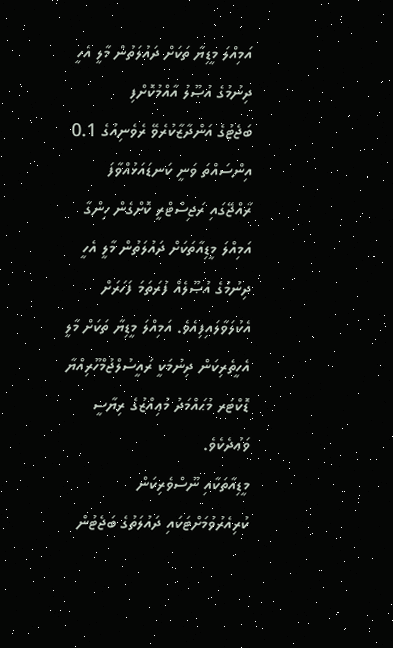އަމިއްލަ މީޑިޔާ ތަކަށް ދައުލަތުން މާލީ އެހީ ދިނުމުގެ އުޞޫލު އާއްމުކޮށްފި
ބަޖެޓުގެ އަންދާޒާކުރެވޭ ރެވެނިއުގެ 0.1 އިންސައްތަ ވަނީ ކަނޑައަޅުއްވާފަ
ރާއްޖޭގައި ރަޖިސްޓްރީ ކޮށްގެން ހިންގާ އަމިއްލަ މީޑިއާތަކަށް ދައުލަތުން މާލީ އެހީ ދިނުމުގެ އުޞޫލެއް ފުރަތަމަ ފަހަރަށް އެކުލަވާލައިފިއެވެ. އަމިއްލަ މީޑިޔާ ތަކަށް މާލީ އެހީތެރިކަން ދިނުމަކީ ރައީސުލްޖުމްހޫރިއްޔާ ޑޮކްޓަރ މުޙައްމަދު މުޢިއްޒުގެ ރިޔާސީ ވަޢުދެކެވެ.
މީޑިއާތަކާއި ނޫސްވެރިކަން ކުރިއެރުވުމަށްޓަކައި ދައުލަތުގެ ބަޖެޓުން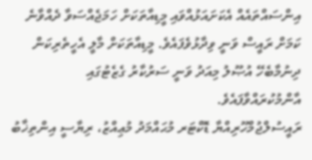އިންސައްތައެއް އެކަށައަޅުއްވައި މީޑިއާތަކަށް ހަމަޖެއްސަވާ ދެއްވާނެ ކަމަށް ރައީސް ވަނީ ވިދާޅުވެފައެވެ. މީޑިއާތަކަށް މާލީ އެހީތެރިކަން ދިނުމާބެހޭ އުޞޫލު މިއަދު ވަނީ ސަރުކާރު ގެޒެޓުގައި އާންމުކުރައްވާފައެވެ.
ރައީސުލްޖުމްހޫރިއްޔާ ޑޮކްޓަރ މުޙައްމަދު މުޢިއްޒު، ރިޔާސީ އިންތިޚާބު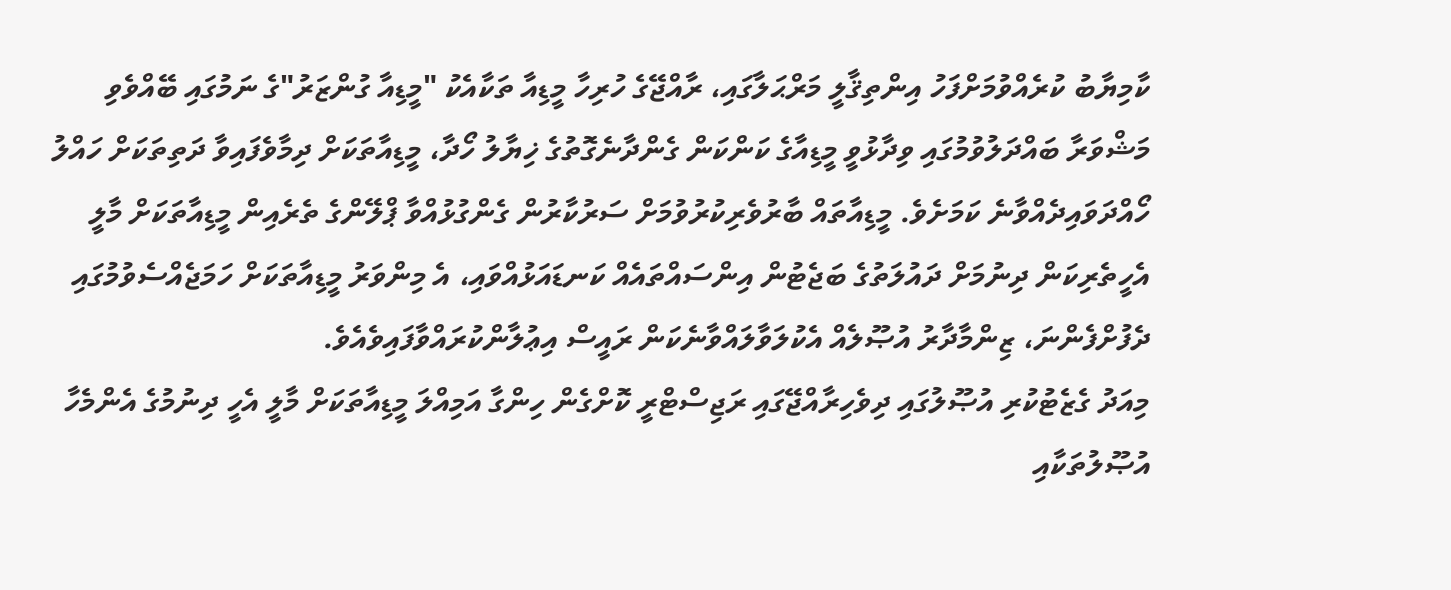ކާމިޔާބު ކުރެއްވުމަށްފަހު އިންތިޤާލީ މަރްޙަލާގައި، ރާއްޖޭގެ ހުރިހާ މީޑިއާ ތަކާއެކު "މީޑިއާ ގުންޒަރު"ގެ ނަމުގައި ބޭއްވެވި މަޝްވަރާ ބައްދަލުވުމުގައި ވިދާޅުވީ މީޑިއާގެ ކަންކަން ގެންދާނެގޮތުގެ ޚިޔާލު ހޯދާ، މީޑިއާތަކަށް ދިމާވެފައިވާ ދަތިތަކަށް ހައްލު ހޯއްދަވައިދެއްވާނެ ކަމަށެވެ. މީޑިއާތައް ބާރުވެރިކުރުވުމަށް ސަރުކާރުން ގެންގުޅުއްވާ ޕްލޭންގެ ތެރެއިން މީޑިއާތަކަށް މާލީ އެހީތެރިކަން ދިނުމަށް ދައުލަތުގެ ބަޖެޓުން އިންސައްތައެއް ކަނޑައަޅުއްވައި، އެ މިންވަރު މީޑިއާތަކަށް ހަމަޖެއްސެވުމުގައި ދެފުށްފެންނަ، ޒިންމާދާރު އުޞޫލެއް އެކުލަވާލައްވާނެކަން ރައީސް އިޢުލާންކުރައްވާފައިވެއެވެ.
މިއަދު ގެޒެޓުކުރި އުޞޫލުގައި ދިވެހިރާއްޖޭގައި ރަޖިސްޓްރީ ކޮށްގެން ހިންގާ އަމިއްލަ މީޑިއާތަކަށް މާލީ އެހީ ދިނުމުގެ އެންމެހާ އުޞޫލުތަކާއި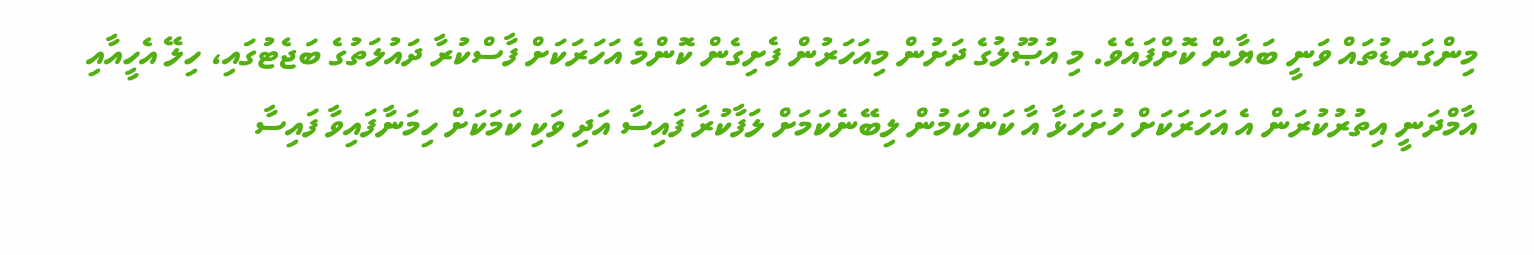މިންގަނޑުތައް ވަނީ ބަޔާން ކޮށްފައެވެ. މި އުޞޫލުގެ ދަށުން މިއަހަރުން ފެށިގެން ކޮންމެ އަހަރަކަށް ފާސްކުރާ ދައުލަތުގެ ބަޖެޓުގައި، ހިލޭ އެހީއާއި އާމްދަނީ އިތުރުކުރަން އެ އަހަރަކަށް ހުށަހަޅާ އާ ކަންކަމުން ލިބޭނެކަމަށް ލަފާކުރާ ފައިސާ އަދި ވަކި ކަމަކަށް ހިމަނާފައިވާ ފައިސާ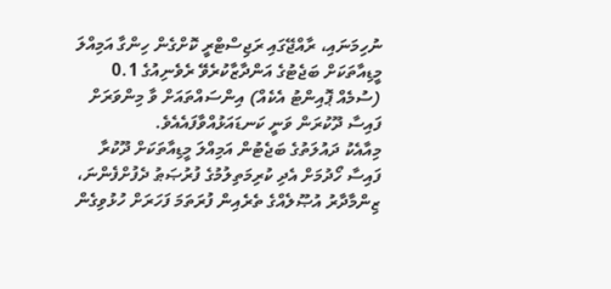ނުހިމަނައި، ރާއްޖޭގައި ރަޖިސްޓްރީ ކޮށްގެން ހިންގާ އަމިއްލަ މީޑިއާތަކަށް ބަޖެޓުގެ އަންދާޒާކުރެވޭ ރެވެނިއުގެ 0.1 (ސުމެއް ޕޮއިންޓު އެކެއް) އިންސައްތައަށް ވާ މިންވަރަށް ފައިސާ ދޫކުރަން ވަނީ ކަނޑައަޅުއްވާފައެއެވެ.
މިއާއެކު ދައުލަތުގެ ބަޖެޓުން އަމިއްލަ މީޑިއާތަކަށް ދޫކުރާ ފައިސާ ހޯދުމަށް އެދި ކުރިމަތިލުމުގެ ފުރުޞަޠު ދެފުށްފެންނަ، ޒިންމާދާރު އުޞޫލެއްގެ ތެރެއިން ފުރަތަމަ ފަހަރަށް ހުޅުވިގެން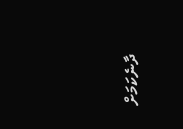ދާނެކަމަށް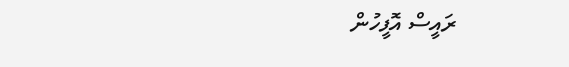ރައީސް އޮފީހުން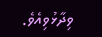ވިދާޅުވިއެވެ.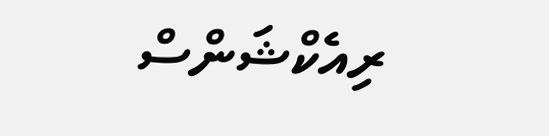ރިއެކްޝަންސް